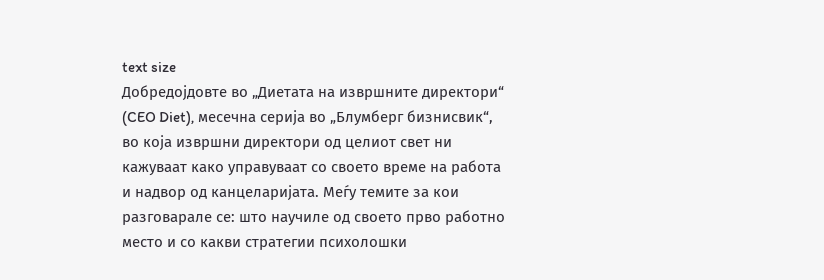text size
Добредојдовте во „Диетата на извршните директори“ (CEO Diet), месечна серија во „Блумберг бизнисвик“, во која извршни директори од целиот свет ни кажуваат како управуваат со своето време на работа и надвор од канцеларијата. Меѓу темите за кои разговарале се: што научиле од своето прво работно место и со какви стратегии психолошки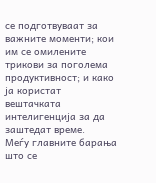се подготвуваат за важните моменти; кои им се омилените трикови за поголема продуктивност; и како ја користат вештачката интелигенција за да заштедат време.
Меѓу главните барања што се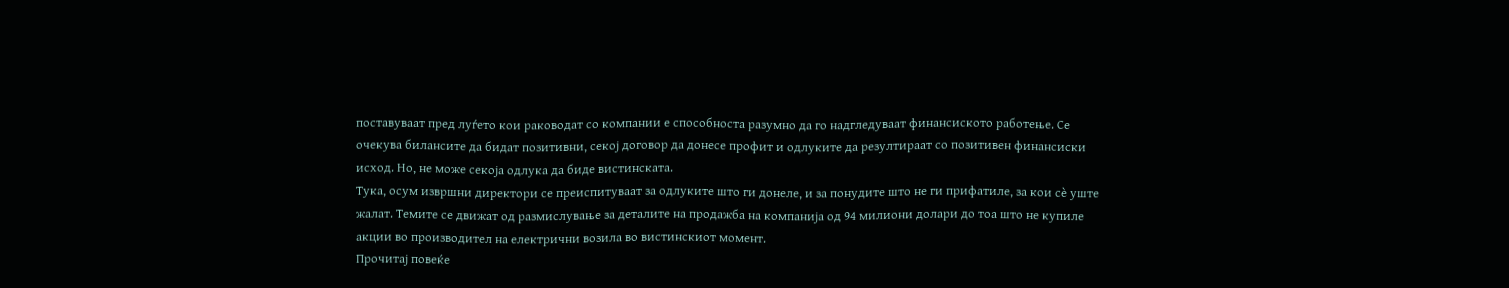поставуваат пред луѓето кои раководат со компании е способноста разумно да го надгледуваат финансиското работење. Се очекува билансите да бидат позитивни, секој договор да донесе профит и одлуките да резултираат со позитивен финансиски исход. Но, не може секоја одлука да биде вистинската.
Тука, осум извршни директори се преиспитуваат за одлуките што ги донеле, и за понудите што не ги прифатиле, за кои сè уште жалат. Темите се движат од размислување за деталите на продажба на компанија од 94 милиони долари до тоа што не купиле акции во производител на електрични возила во вистинскиот момент.
Прочитај повеќе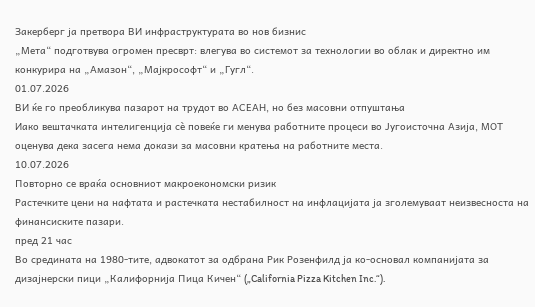Закерберг ја претвора ВИ инфраструктурата во нов бизнис
„Мета“ подготвува огромен пресврт: влегува во системот за технологии во облак и директно им конкурира на „Амазон“, „Мајкрософт“ и „Гугл“.
01.07.2026
ВИ ќе го преобликува пазарот на трудот во АСЕАН, но без масовни отпуштања
Иако вештачката интелигенција сè повеќе ги менува работните процеси во Југоисточна Азија, МОТ оценува дека засега нема докази за масовни кратења на работните места.
10.07.2026
Повторно се враќа основниот макроекономски ризик
Растечките цени на нафтата и растечката нестабилност на инфлацијата ја зголемуваат неизвесноста на финансиските пазари.
пред 21 час
Во средината на 1980-тите, адвокатот за одбрана Рик Розенфилд ја ко-основал компанијата за дизајнерски пици „Калифорнија Пица Кичен“ („California Pizza Kitchen Inc.“).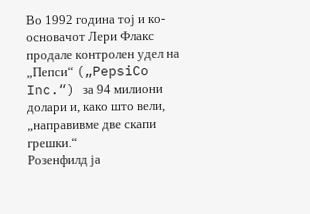Во 1992 година тој и ко-основачот Лери Флакс продале контролен удел на „Пепси“ („PepsiCo Inc.“) за 94 милиони долари и, како што вели, „направивме две скапи грешки.“
Розенфилд ја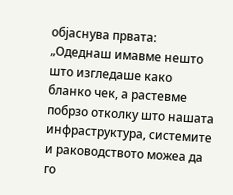објаснува првата: „Одеднаш имавме нешто што изгледаше како бланко чек, а растевме побрзо отколку што нашата инфраструктура, системите и раководството можеа да го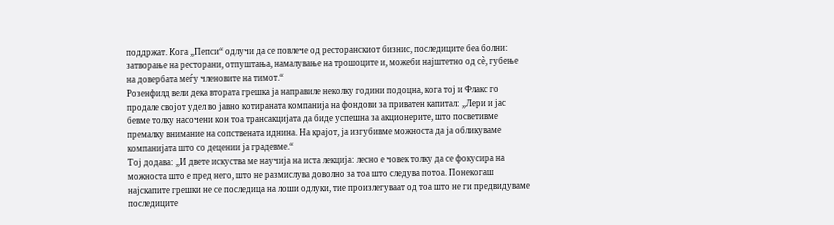поддржат. Кога „Пепси“ одлучи да се повлече од ресторанскиот бизнис, последиците беа болни: затворање на ресторани, отпуштања, намалување на трошоците и, можеби најштетно од сè, губење на довербата меѓу членовите на тимот.“
Розенфилд вели дека втората грешка ја направиле неколку години подоцна, кога тој и Флакс го продале својот удел во јавно котираната компанија на фондови за приватен капитал: „Лери и јас бевме толку насочени кон тоа трансакцијата да биде успешна за акционерите, што посветивме премалку внимание на сопствената иднина. На крајот, ја изгубивме можноста да ја обликуваме компанијата што со децении ја градевме.“
Тој додава: „И двете искуства ме научија на иста лекција: лесно е човек толку да се фокусира на можноста што е пред него, што не размислува доволно за тоа што следува потоа. Понекогаш најскапите грешки не се последица на лоши одлуки, тие произлегуваат од тоа што не ги предвидуваме последиците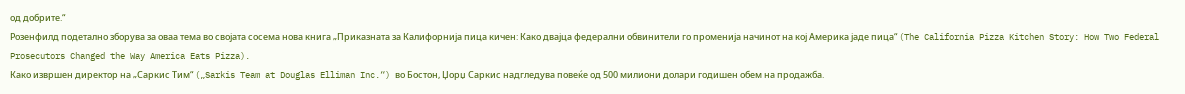од добрите.“
Розенфилд подетално зборува за оваа тема во својата сосема нова книга „Приказната за Калифорнија пица кичен: Како двајца федерални обвинители го променија начинот на кој Америка јаде пица“ (The California Pizza Kitchen Story: How Two Federal Prosecutors Changed the Way America Eats Pizza).
Како извршен директор на „Саркис Тим“ („Sarkis Team at Douglas Elliman Inc.“) во Бостон, Џорџ Саркис надгледува повеќе од 500 милиони долари годишен обем на продажба.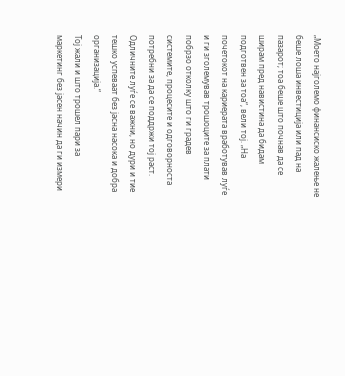„Моето најголемо финансиско жалење не беше лоша инвестиција или пад на пазарот; тоа беше што почнав да се ширaм пред навистина да бидам подготвен за тоа“, вели тој. „На почетокот на кариерата вработував луѓе и ги зголемував трошоците за плати побрзо отколку што ги градев системите, процесите и одговорноста потребни за да се поддржи тој раст. Одличните луѓе се важни, но дури и тие тешко успеваат без јасна насока и добра организација.“
Тој жали и што трошел пари за маркетинг без јасен начин да ги измери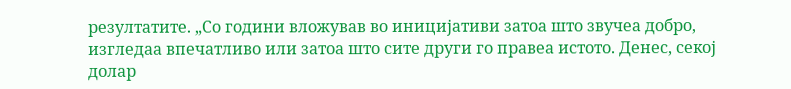резултатите. „Со години вложував во иницијативи затоа што звучеа добро, изгледаа впечатливо или затоа што сите други го правеа истото. Денес, секој долар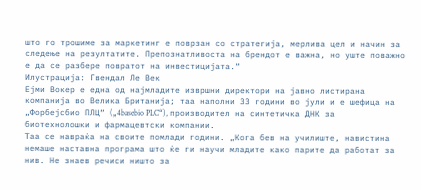што го трошиме за маркетинг е поврзан со стратегија, мерлива цел и начин за следење на резултатите. Препознатливоста на брендот е важна, но уште поважно е да се разбере повратот на инвестицијата.“
Илустрација: Гвендал Ле Beк
Ејми Вокер е една од најмладите извршни директори на јавно листирана компанија во Велика Британија; таа наполни 33 години во јули и е шефица на „Форбејсбио ПЛЦ“ („4basebio PLC“), производител на синтетичка ДНК за биотехнолошки и фармацевтски компании.
Таа се навраќа на своите помлади години. „Кога бев на училиште, навистина немаше наставна програма што ќе ги научи младите како парите да работат за нив. Не знаев речиси ништо за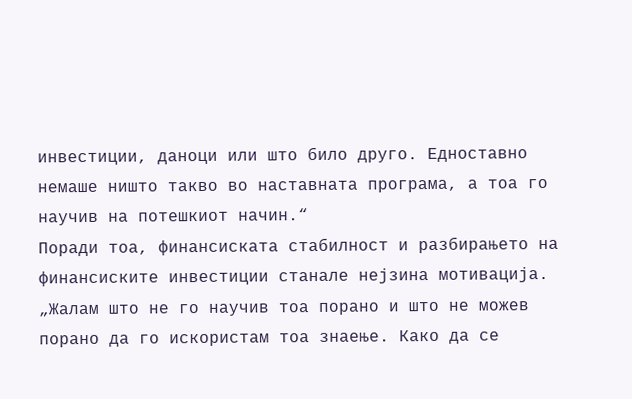инвестиции, даноци или што било друго. Едноставно немаше ништо такво во наставната програма, а тоа го научив на потешкиот начин.“
Поради тоа, финансиската стабилност и разбирањето на финансиските инвестиции станале нејзина мотивација. „Жалам што не го научив тоа порано и што не можев порано да го искористам тоа знаење. Како да се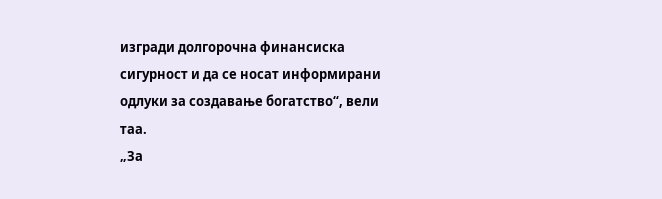изгради долгорочна финансиска сигурност и да се носат информирани одлуки за создавање богатство“, вели таа.
„За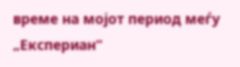време на мојот период меѓу „Експериан“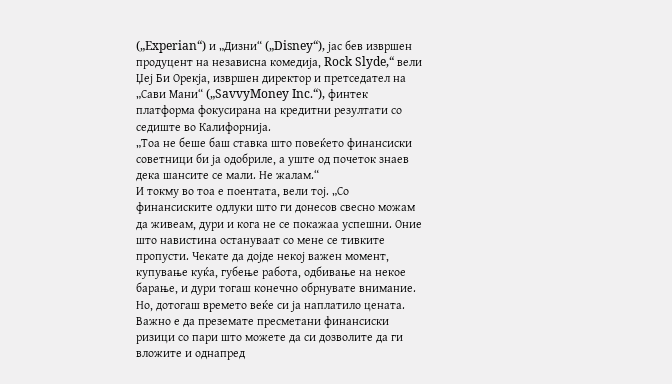(„Experian“) и „Дизни“ („Disney“), јас бев извршен продуцент на независна комедија, Rock Slyde,“ вели Џеј Би Орекја, извршен директор и претседател на „Сави Мани“ („SavvyMoney Inc.“), финтек платформа фокусирана на кредитни резултати со седиште во Калифорнија.
„Тоа не беше баш ставка што повеќето финансиски советници би ја одобриле, а уште од почеток знаев дека шансите се мали. Не жалам.“
И токму во тоа е поентата, вели тој. „Со финансиските одлуки што ги донесов свесно можам да живеам, дури и кога не се покажаа успешни. Оние што навистина остануваат со мене се тивките пропусти. Чекате да дојде некој важен момент, купување куќа, губење работа, одбивање на некое барање, и дури тогаш конечно обрнувате внимание. Но, дотогаш времето веќе си ја наплатило цената. Важно е да преземате пресметани финансиски ризици со пари што можете да си дозволите да ги вложите и однапред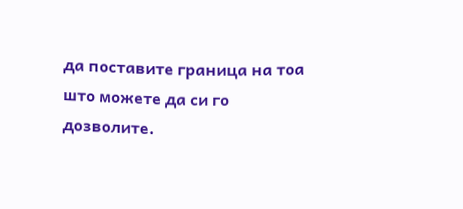да поставите граница на тоа што можете да си го дозволите.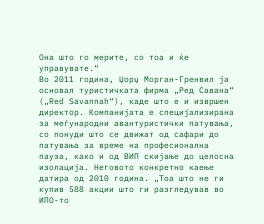Она што го мерите, со тоа и ќе управувате.“
Во 2011 година, Џорџ Морган-Гренвил ја основал туристичката фирма „Ред Савана“ („Red Savannah“), каде што е и извршен директор. Компанијата е специјализирана за меѓународни авантуристички патувања, со понуди што се движат од сафари до патувања за време на професионална пауза, како и од ВИП скијање до целосна изолација. Неговото конкретно каење датира од 2010 година. „Тоа што не ги купив 588 акции што ги разгледував во ИПО-то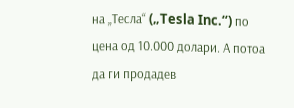на „Тесла“ („Tesla Inc.“) по цена од 10.000 долари. А потоа да ги продадев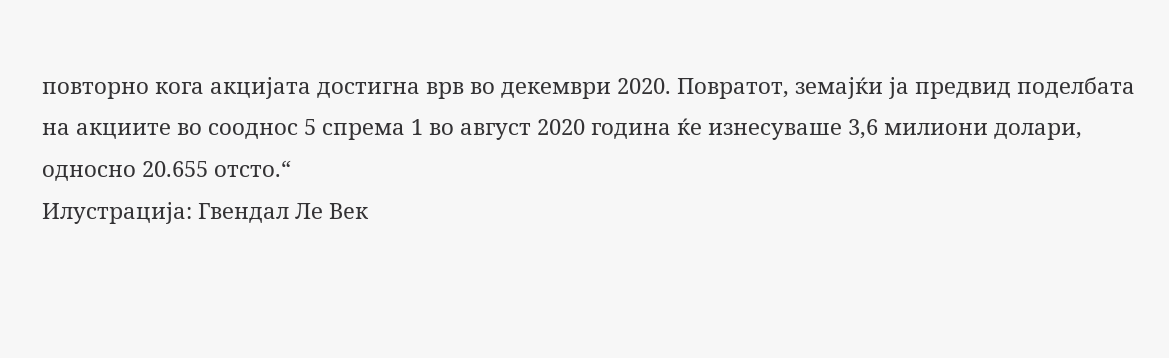повторно кога акцијата достигна врв во декември 2020. Повратот, земајќи ја предвид поделбата на акциите во сооднос 5 спрема 1 во август 2020 година ќе изнесуваше 3,6 милиони долари, односно 20.655 отсто.“
Илустрација: Гвендал Ле Beк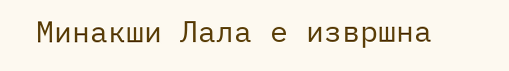Минакши Лала е извршна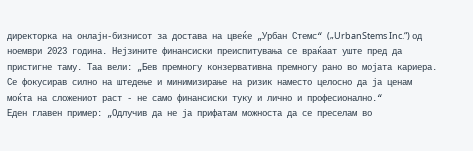директорка на онлајн-бизнисот за достава на цвеќе „Урбан Стемс“ („UrbanStems Inc.“) од ноември 2023 година. Нејзините финансиски преиспитувања се враќаат уште пред да пристигне таму. Таа вели: „Бев премногу конзервативна премногу рано во мојата кариера. Се фокусирав силно на штедење и минимизирање на ризик наместо целосно да ја ценам моќта на сложениот раст - не само финансиски туку и лично и професионално.“
Еден главен пример: „Одлучив да не ја прифатам можноста да се преселам во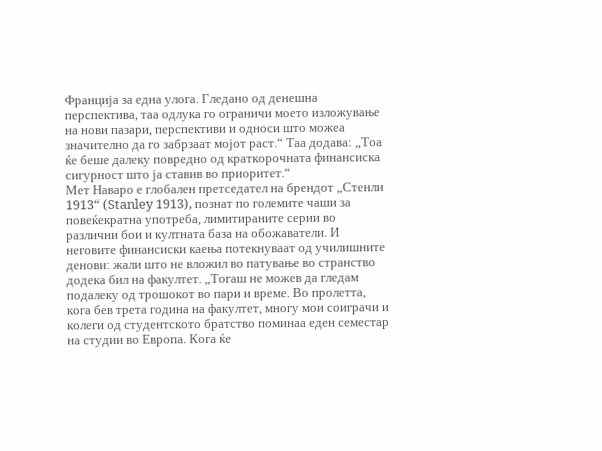Франција за една улога. Гледано од денешна перспектива, таа одлука го ограничи моето изложување на нови пазари, перспективи и односи што можеа значително да го забрзаат мојот раст.“ Таа додава: „Тоа ќе беше далеку повредно од краткорочната финансиска сигурност што ја ставив во приоритет.“
Мет Наваро е глобален претседател на брендот „Стенли 1913“ (Stanley 1913), познат по големите чаши за повеќекратна употреба, лимитираните серии во различни бои и култната база на обожаватели. И неговите финансиски каења потекнуваат од училишните денови: жали што не вложил во патување во странство додека бил на факултет. „Тогаш не можев да гледам подалеку од трошокот во пари и време. Во пролетта, кога бев трета година на факултет, многу мои соиграчи и колеги од студентското братство поминаа еден семестар на студии во Европа. Кога ќе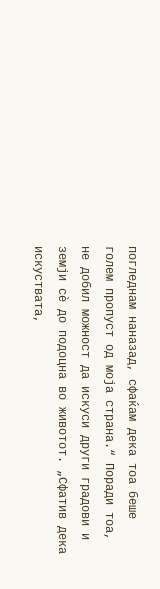погледнам наназад, сфаќам дека тоа беше голем пропуст од моја страна.“ Поради тоа, не добил можност да искуси други градови и земји сè до подоцна во животот. „Сфатив дека искуствата,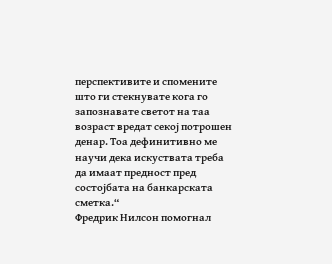перспективите и спомените што ги стекнувате кога го запознавате светот на таа возраст вредат секој потрошен денар. Тоа дефинитивно ме научи дека искуствата треба да имаат предност пред состојбата на банкарската сметка.“
Фредрик Нилсон помогнал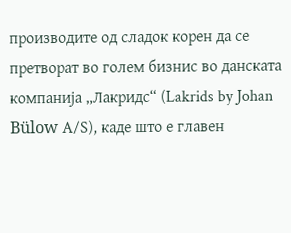производите од сладок корен да се претворат во голем бизнис во данската компанија „Лакридс“ (Lakrids by Johan Bülow A/S), каде што е главен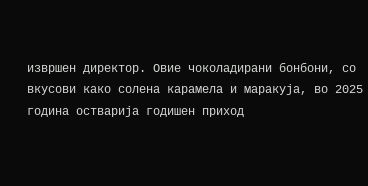извршен директор. Овие чоколадирани бонбони, со вкусови како солена карамела и маракуја, во 2025 година остварија годишен приход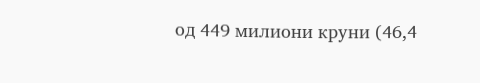од 449 милиони круни (46,4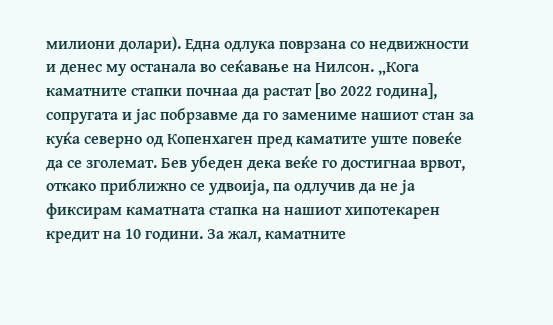милиони долари). Една одлука поврзана со недвижности и денес му останала во сеќавање на Нилсон. „Кога каматните стапки почнаа да растат [во 2022 година], сопругата и јас побрзавме да го замениме нашиот стан за куќа северно од Копенхаген пред каматите уште повеќе да се зголемат. Бев убеден дека веќе го достигнаа врвот, откако приближно се удвоија, па одлучив да не ја фиксирам каматната стапка на нашиот хипотекарен кредит на 10 години. За жал, каматните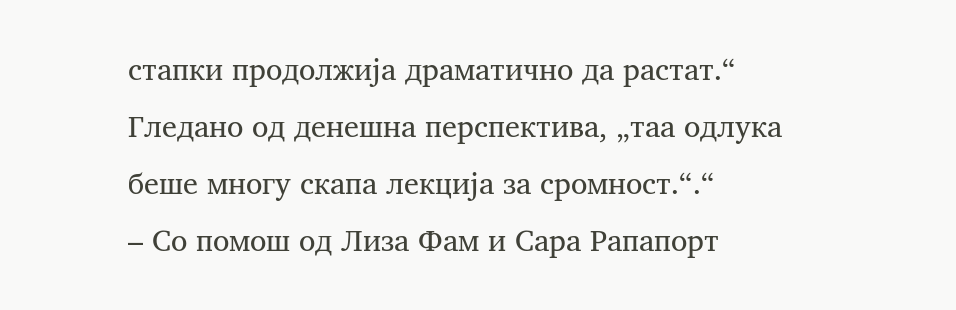стапки продолжија драматично да растат.“ Гледано од денешна перспектива, „таа одлука беше многу скапа лекција за сромност.“.“
– Со помош од Лиза Фам и Сара Рапапорт